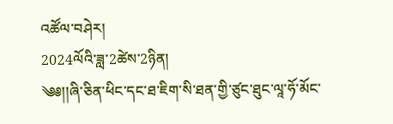འཚོལ་བཤེར།
2024ལོའི་ཟླ་2ཚེས་2ཉིན།
༄༅།།ཞི་ཅིན་ཕིང་དང་ཐ་ཇིག་སི་ཐན་གྱི་ཙུང་ཐུང་ལཱ་ཧོ་མོང་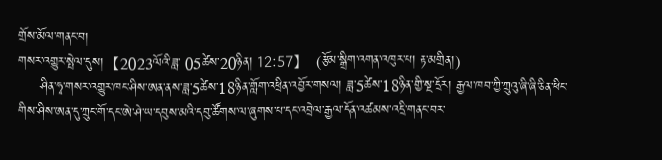གྲོས་མོལ་གནང་བ།
གསར་འགྱུར་སྤེལ་དུས།  【2023ལོའི་ཟླ་ 05ཚེས་20ཉིན། 12:57】   (རྩོམ་སྒྲིག་འགན་འཁུར་པ། རྟ་མགྲིན།)
     ཤིན་ཧྭ་གསར་འགྱུར་ཁང་ཤིས་ཨན་ནས་ཟླ་5ཚེས་18ཉིན་གློག་འཕྲིན་འབྱོར་གསལ། ཟླ་5ཚེས་18ཉིན་གྱི་སྔ་དྲོར། རྒྱལ་ཁབ་ཀྱི་ཀྲུའུ་ཞི་ཞི་ཅིན་ཕིང་གིས་ཤིས་ཨན་དུ་ཀྲུང་གོ་དང་ཨེ་ཤེ་ཡ་དབུས་མའི་དབུ་ཚོགས་ལ་ཞུགས་པ་དང་འབྲེལ་རྒྱལ་དོན་འཚམས་འདྲི་གནང་བར་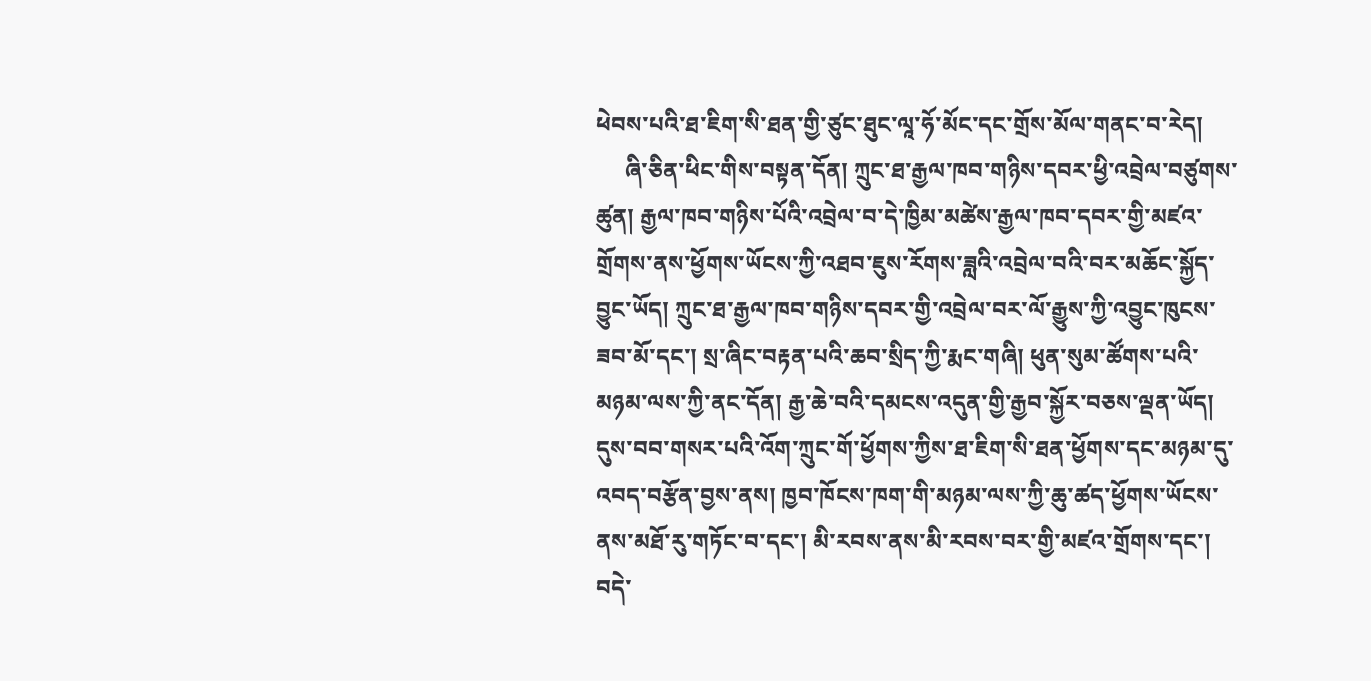ཕེབས་པའི་ཐ་ཇིག་སི་ཐན་གྱི་ཙུང་ཐུང་ལཱ་ཧོ་མོང་དང་གྲོས་མོལ་གནང་བ་རེད།
     ཞི་ཅིན་ཕིང་གིས་བསྟན་དོན། ཀྲུང་ཐ་རྒྱལ་ཁབ་གཉིས་དབར་ཕྱི་འབྲེལ་བཙུགས་ཚུན། རྒྱལ་ཁབ་གཉིས་པོའི་འབྲེལ་བ་དེ་ཁྱིམ་མཚེས་རྒྱལ་ཁབ་དབར་གྱི་མཛའ་གྲོགས་ནས་ཕྱོགས་ཡོངས་ཀྱི་འཐབ་ཇུས་རོགས་ཟླའི་འབྲེལ་བའི་བར་མཆོང་སྐྱོད་བྱུང་ཡོད། ཀྲུང་ཐ་རྒྱལ་ཁབ་གཉིས་དབར་གྱི་འབྲེལ་བར་ལོ་རྒྱུས་ཀྱི་འབྱུང་ཁུངས་ཟབ་མོ་དང་། སྲ་ཞིང་བརྟན་པའི་ཆབ་སྲིད་ཀྱི་རྨང་གཞི། ཕུན་སུམ་ཚོགས་པའི་མཉམ་ལས་ཀྱི་ནང་དོན། རྒྱ་ཆེ་བའི་དམངས་འདུན་གྱི་རྒྱབ་སྐྱོར་བཅས་ལྡན་ཡོད། དུས་བབ་གསར་པའི་འོག་ཀྲུང་གོ་ཕྱོགས་ཀྱིས་ཐ་ཇིག་སི་ཐན་ཕྱོགས་དང་མཉམ་དུ་འབད་བརྩོན་བྱས་ནས། ཁྱབ་ཁོངས་ཁག་གི་མཉམ་ལས་ཀྱི་ཆུ་ཚད་ཕྱོགས་ཡོངས་ནས་མཐོ་རུ་གཏོང་བ་དང་། མི་རབས་ནས་མི་རབས་བར་གྱི་མཛའ་གྲོགས་དང་། བདེ་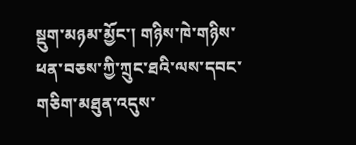སྡུག་མཉམ་མྱོང་། གཉིས་ཁེ་གཉིས་ཕན་བཅས་ཀྱི་ཀྲུང་ཐའི་ལས་དབང་གཅིག་མཐུན་འདུས་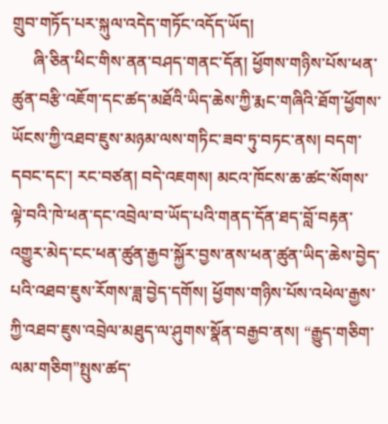གྲུབ་གཏོད་པར་སྐུལ་འདེད་གཏོང་འདོད་ཡོད།
     ཞི་ཅིན་ཕིང་གིས་ནན་བཤད་གནང་དོན། ཕྱོགས་གཉིས་པོས་ཕན་ཚུན་བརྩི་འཇོག་དང་ཚད་མཐོའི་ཡིད་ཆེས་ཀྱི་རྨང་གཞིའི་ཐོག་ཕྱོགས་ཡོངས་ཀྱི་འཐབ་ཇུས་མཉམ་ལས་གཏིང་ཟབ་ཏུ་བཏང་ནས། བདག་དབང་དང་། རང་བཙན། བདེ་འཇགས། མངའ་ཁོངས་ཆ་ཚང་སོགས་ལྟེ་བའི་ཁེ་ཕན་དང་འབྲེལ་བ་ཡོད་པའི་གནད་དོན་ཐད་བློ་བརྟན་འགྱུར་མེད་ངང་ཕན་ཚུན་རྒྱབ་སྐྱོར་བྱས་ནས་ཕན་ཚུན་ཡིད་ཆེས་བྱེད་པའི་འཐབ་ཇུས་རོགས་ཟླ་བྱེད་དགོས། ཕྱོགས་གཉིས་པོས་འཕེལ་རྒྱས་ཀྱི་འཐབ་ཇུས་འབྲེལ་མཐུད་ལ་ཤུགས་སྣོན་བརྒྱབ་ནས། “རྒྱུད་གཅིག་ལམ་གཅིག”སྤུས་ཚད་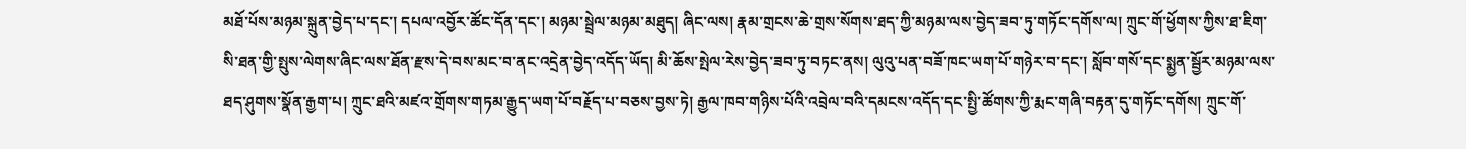མཐོ་པོས་མཉམ་སྐྲུན་བྱེད་པ་དང་། དཔལ་འབྱོར་ཚོང་དོན་དང་། མཉམ་སྦྲེལ་མཉམ་མཐུད། ཞིང་ལས། རྣམ་གྲངས་ཆེ་གྲས་སོགས་ཐད་ཀྱི་མཉམ་ལས་བྱེད་ཟབ་ཏུ་གཏོང་དགོས་ལ། ཀྲུང་གོ་ཕྱོགས་ཀྱིས་ཐ་ཇིག་སི་ཐན་གྱི་སྤུས་ལེགས་ཞིང་ལས་ཐོན་རྫས་དེ་བས་མང་བ་ནང་འདྲེན་བྱེད་འདོད་ཡོད། མི་ཆོས་སྤེལ་རེས་བྱེད་ཟབ་ཏུ་བཏང་ནས། ལུའུ་པན་བཟོ་ཁང་ཡག་པོ་གཉེར་བ་དང་། སློབ་གསོ་དང་སྨྱན་སྦྱོར་མཉམ་ལས་ཐད་ཤུགས་སྣོན་རྒྱག་པ། ཀྲུང་ཐའི་མཛའ་གྲོགས་གཏམ་རྒྱུད་ཡག་པོ་བརྗོད་པ་བཅས་བྱས་ཏེ། རྒྱལ་ཁབ་གཉིས་པོའི་འབྲེལ་བའི་དམངས་འདོད་དང་སྤྱི་ཚོགས་ཀྱི་རྨང་གཞི་བརྟན་དུ་གཏོང་དགོས། ཀྲུང་གོ་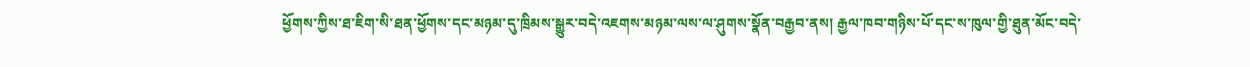ཕྱོགས་ཀྱིས་ཐ་ཇིག་སི་ཐན་ཕྱོགས་དང་མཉམ་དུ་ཁྲིམས་སྒྱུར་བདེ་འཇགས་མཉམ་ལས་ལ་ཤུགས་སྣོན་བརྒྱབ་ནས། རྒྱལ་ཁབ་གཉིས་པོ་དང་ས་ཁུལ་གྱི་ཐུན་མོང་བདེ་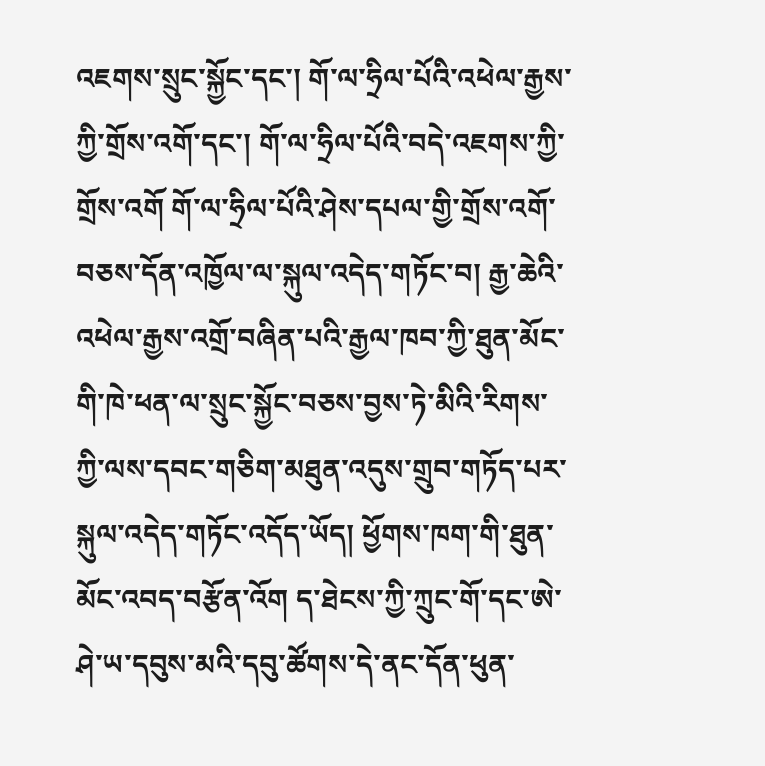འཇགས་སྲུང་སྐྱོང་དང་། གོ་ལ་ཧྲིལ་པོའི་འཕེལ་རྒྱས་ཀྱི་གྲོས་འགོ་དང་། གོ་ལ་ཧྲིལ་པོའི་བདེ་འཇགས་ཀྱི་གྲོས་འགོ གོ་ལ་ཧྲིལ་པོའི་ཤེས་དཔལ་གྱི་གྲོས་འགོ་བཅས་དོན་འཁྱོལ་ལ་སྐུལ་འདེད་གཏོང་བ། རྒྱ་ཆེའི་འཕེལ་རྒྱས་འགྲོ་བཞིན་པའི་རྒྱལ་ཁབ་ཀྱི་ཐུན་མོང་གི་ཁེ་ཕན་ལ་སྲུང་སྐྱོང་བཅས་བྱས་ཏེ་མིའི་རིགས་ཀྱི་ལས་དབང་གཅིག་མཐུན་འདུས་གྲུབ་གཏོད་པར་སྐུལ་འདེད་གཏོང་འདོད་ཡོད། ཕྱོགས་ཁག་གི་ཐུན་མོང་འབད་བརྩོན་འོག ད་ཐེངས་ཀྱི་ཀྲུང་གོ་དང་ཨེ་ཤེ་ཡ་དབུས་མའི་དབུ་ཚོགས་དེ་ནང་དོན་ཕུན་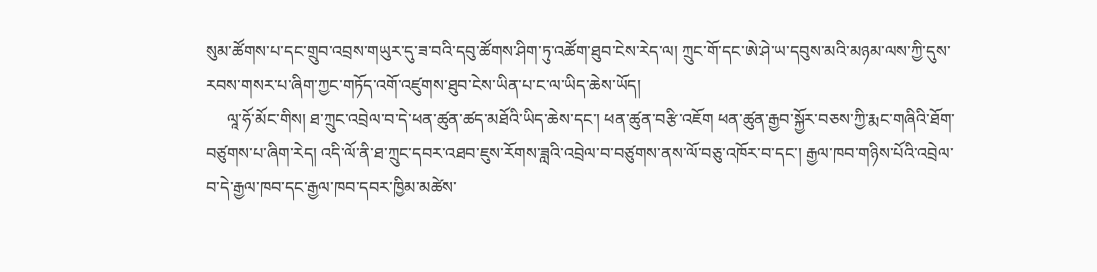སུམ་ཚོགས་པ་དང་གྲུབ་འབྲས་གཡུར་དུ་ཟ་བའི་དབུ་ཚོགས་ཤིག་ཏུ་འཚོག་ཐུབ་ངེས་རེད་ལ། ཀྲུང་གོ་དང་ཨེ་ཤེ་ཡ་དབུས་མའི་མཉམ་ལས་ཀྱི་དུས་རབས་གསར་པ་ཞིག་ཀྱང་གཏོད་འགོ་འཛུགས་ཐུབ་ངེས་ཡིན་པ་ང་ལ་ཡིད་ཆེས་ཡོད།
     ལཱ་ཧོ་མོང་གིས། ཐ་ཀྲུང་འབྲེལ་བ་དེ་ཕན་ཚུན་ཚད་མཐོའི་ཡིད་ཆེས་དང་། ཕན་ཚུན་བརྩི་འཇོག ཕན་ཚུན་རྒྱབ་སྐྱོར་བཅས་ཀྱི་རྨང་གཞིའི་ཐོག་བཙུགས་པ་ཞིག་རེད། འདི་ལོ་ནི་ཐ་ཀྲུང་དབར་འཐབ་ཇུས་རོགས་ཟླའི་འབྲེལ་བ་བཙུགས་ནས་ལོ་བཅུ་འཁོར་བ་དང་། རྒྱལ་ཁབ་གཉིས་པོའི་འབྲེལ་བ་དེ་རྒྱལ་ཁབ་དང་རྒྱལ་ཁབ་དབར་ཁྱིམ་མཚེས་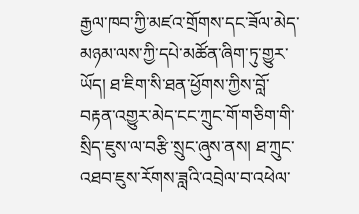རྒྱལ་ཁབ་ཀྱི་མཛའ་གྲོགས་དང་ཟོལ་མེད་མཉམ་ལས་ཀྱི་དཔེ་མཚོན་ཞིག་ཏུ་གྱུར་ཡོད། ཐ་ཇིག་སི་ཐན་ཕྱོགས་ཀྱིས་བློ་བརྟན་འགྱུར་མེད་ངང་ཀྲུང་གོ་གཅིག་གི་སྲིད་ཇུས་ལ་བརྩི་སྲུང་ཞུས་ནས། ཐ་ཀྲུང་འཐབ་ཇུས་རོགས་ཟླའི་འབྲེལ་བ་འཕེལ་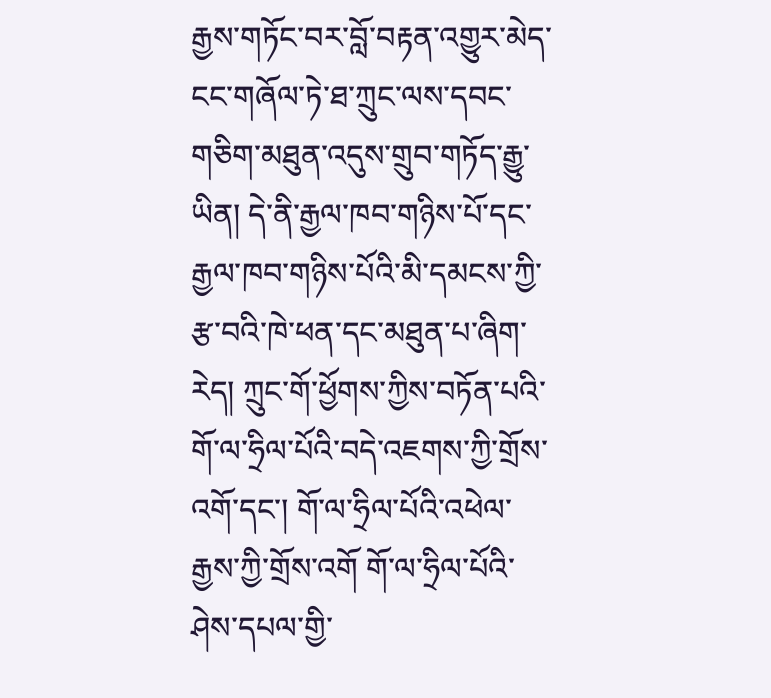རྒྱས་གཏོང་བར་བློ་བརྟན་འགྱུར་མེད་ངང་གཞོལ་ཏེ་ཐ་ཀྲུང་ལས་དབང་གཅིག་མཐུན་འདུས་གྲུབ་གཏོད་རྒྱུ་ཡིན། དེ་ནི་རྒྱལ་ཁབ་གཉིས་པོ་དང་རྒྱལ་ཁབ་གཉིས་པོའི་མི་དམངས་ཀྱི་རྩ་བའི་ཁེ་ཕན་དང་མཐུན་པ་ཞིག་རེད། ཀྲུང་གོ་ཕྱོགས་ཀྱིས་བཏོན་པའི་གོ་ལ་ཧྲིལ་པོའི་བདེ་འཇགས་ཀྱི་གྲོས་འགོ་དང་། གོ་ལ་ཧྲིལ་པོའི་འཕེལ་རྒྱས་ཀྱི་གྲོས་འགོ གོ་ལ་ཧྲིལ་པོའི་ཤེས་དཔལ་གྱི་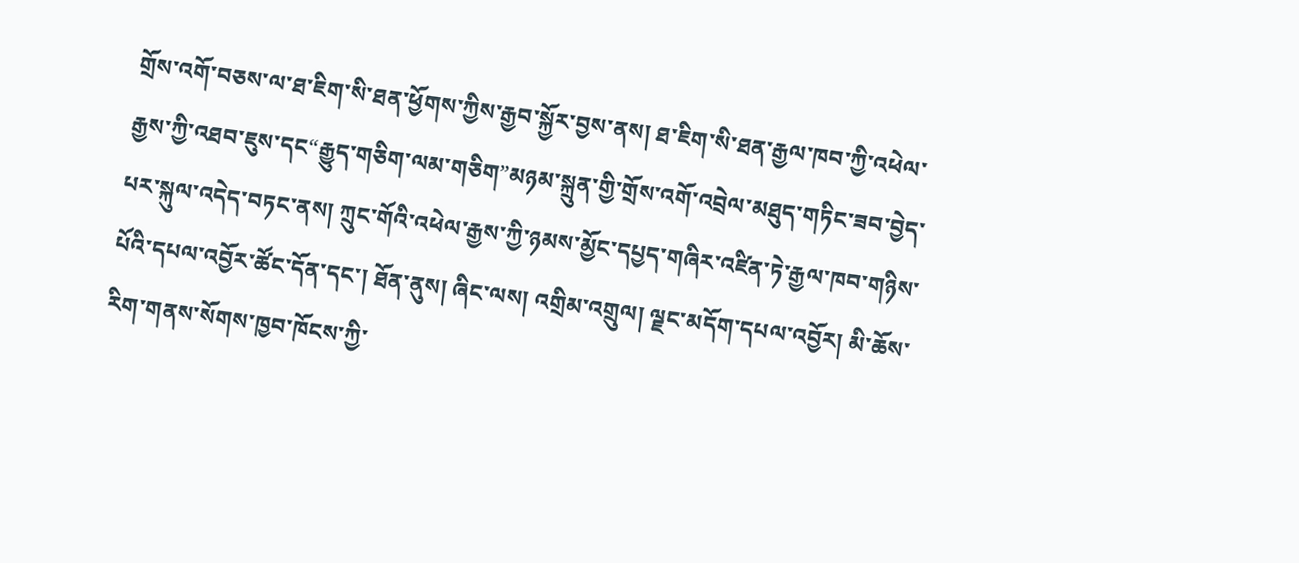གྲོས་འགོ་བཅས་ལ་ཐ་ཇིག་སི་ཐན་ཕྱོགས་ཀྱིས་རྒྱབ་སྐྱོར་བྱས་ནས། ཐ་ཇིག་སི་ཐན་རྒྱལ་ཁབ་ཀྱི་འཕེལ་རྒྱས་ཀྱི་འཐབ་ཇུས་དང“རྒྱུད་གཅིག་ལམ་གཅིག”མཉམ་སྐྲུན་གྱི་གྲོས་འགོ་འབྲེལ་མཐུད་གཏིང་ཟབ་བྱེད་པར་སྐུལ་འདེད་བཏང་ནས། ཀྲུང་གོའི་འཕེལ་རྒྱས་ཀྱི་ཉམས་མྱོང་དཔྱད་གཞིར་འཛིན་ཏེ་རྒྱལ་ཁབ་གཉིས་པོའི་དཔལ་འབྱོར་ཚོང་དོན་དང་། ཐོན་ནུས། ཞིང་ལས། འགྲིམ་འགྲུལ། ལྗང་མདོག་དཔལ་འབྱོར། མི་ཆོས་རིག་གནས་སོགས་ཁྱབ་ཁོངས་ཀྱི་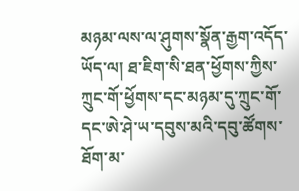མཉམ་ལས་ལ་ཤུགས་སྣོན་རྒྱག་འདོད་ཡོད་ལ། ཐ་ཇིག་སི་ཐན་ཕྱོགས་ཀྱིས་ཀྲུང་གོ་ཕྱོགས་དང་མཉམ་དུ་ཀྲུང་གོ་དང་ཨེ་ཤེ་ཡ་དབུས་མའི་དབུ་ཚོགས་ཐོག་མ་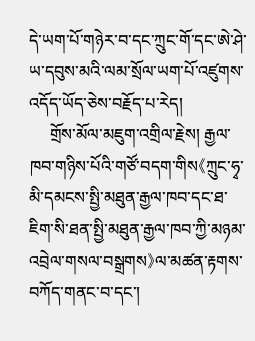དེ་ཡག་པོ་གཉེར་བ་དང་ཀྲུང་གོ་དང་ཨེ་ཤེ་ཡ་དབུས་མའི་ལམ་སྲོལ་ཡག་པོ་འཛུགས་འདོད་ཡོད་ཅེས་བརྗོད་པ་རེད།
     གྲོས་མོལ་མཇུག་འགྲིལ་རྗེས། རྒྱལ་ཁབ་གཉིས་པོའི་གཙོ་བདག་གིས《ཀྲུང་ཧྭ་མི་དམངས་སྤྱི་མཐུན་རྒྱལ་ཁབ་དང་ཐ་ཇིག་སི་ཐན་སྤྱི་མཐུན་རྒྱལ་ཁབ་ཀྱི་མཉམ་འབྲེལ་གསལ་བསྒྲགས》ལ་མཚན་རྟགས་བཀོད་གནང་བ་དང་།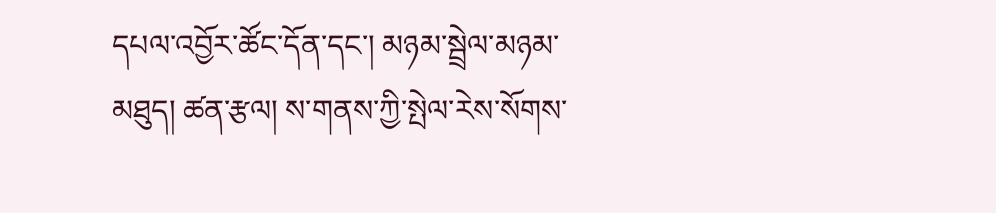དཔལ་འབྱོར་ཚོང་དོན་དང་། མཉམ་སྦྲེལ་མཉམ་མཐུད། ཚན་རྩལ། ས་གནས་ཀྱི་སྤེལ་རེས་སོགས་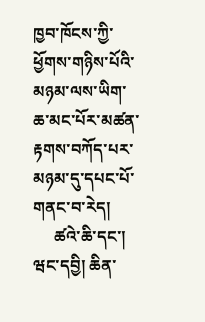ཁྱབ་ཁོངས་ཀྱི་ཕྱོགས་གཉིས་པོའི་མཉམ་ལས་ཡིག་ཆ་མང་པོར་མཚན་རྟགས་བཀོད་པར་མཉམ་དུ་དཔང་པོ་གནང་བ་རེད།
     ཚའེ་ཆི་དང་། ཝང་དབྱི། ཆིན་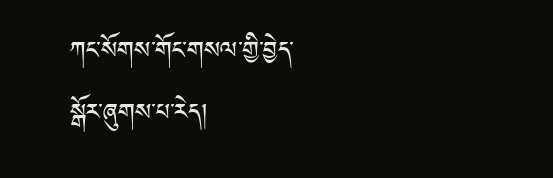ཀང་སོགས་གོང་གསལ་གྱི་བྱེད་སྒོར་ཞུགས་པ་རེད།